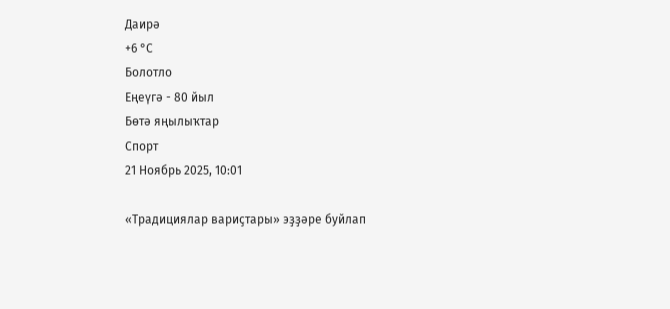Даирә
+6 °С
Болотло
Еңеүгә - 80 йыл
Бөтә яңылыҡтар
Спорт
21 Ноябрь 2025, 10:01

«Традициялар вариҫтары» эҙҙәре буйлап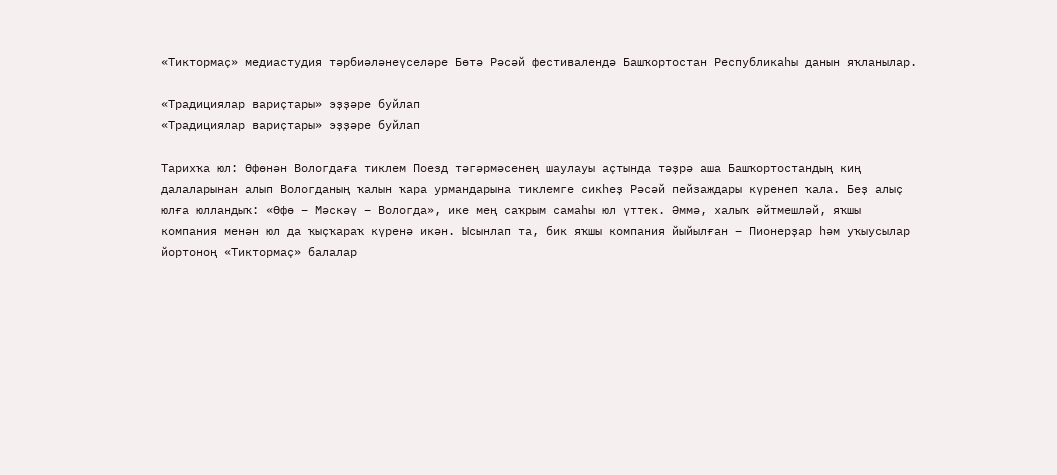«Тиктормаҫ» медиастудия тәрбиәләнеүселәре Бөтә Рәсәй фестивалендә Башҡортостан Республикаһы данын яҡланылар.

«Традициялар вариҫтары» эҙҙәре буйлап
«Традициялар вариҫтары» эҙҙәре буйлап

Тарихҡа юл: Өфөнән Вологдаға тиклем Поезд тәгәрмәсенең шаулауы аҫтында тәҙрә аша Башҡортостандың киң далаларынан алып Вологданың ҡалын ҡара урмандарына тиклемге сикһеҙ Рәсәй пейзаждары күренеп ҡала. Беҙ алыҫ юлға юлландыҡ: «Өфө – Мәскәү – Вологда», ике мең саҡрым самаһы юл үттек. Әммә, халыҡ әйтмешләй, яҡшы компания менән юл да ҡыҫҡараҡ күренә икән. Ысынлап та, бик яҡшы компания йыйылған – Пионерҙар һәм уҡыусылар йортоноң «Тиктормаҫ» балалар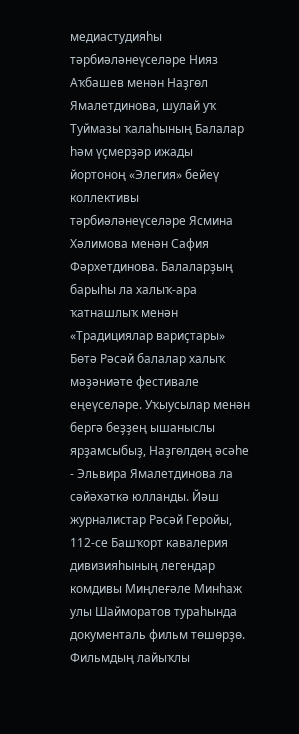медиастудияһы тәрбиәләнеүселәре Нияз Аҡбашев менән Наҙгөл Ямалетдинова, шулай уҡ Туймазы ҡалаһының Балалар һәм үҫмерҙәр ижады йортоноң «Элегия» бейеү коллективы тәрбиәләнеүселәре Ясмина Хәлимова менән Сафия Фәрхетдинова. Балаларҙың барыһы ла халыҡ-ара ҡатнашлыҡ менән «Традициялар вариҫтары» Бөтә Рәсәй балалар халыҡ мәҙәниәте фестивале еңеүселәре. Уҡыусылар менән бергә беҙҙең ышаныслы ярҙамсыбыҙ, Наҙгөлдөң әсәһе - Эльвира Ямалетдинова ла сәйәхәткә юлланды. Йәш журналистар Рәсәй Геройы, 112-се Башҡорт кавалерия дивизияһының легендар комдивы Миңлеғәле Минһаж улы Шайморатов тураһында документаль фильм төшөрҙө. Фильмдың лайыҡлы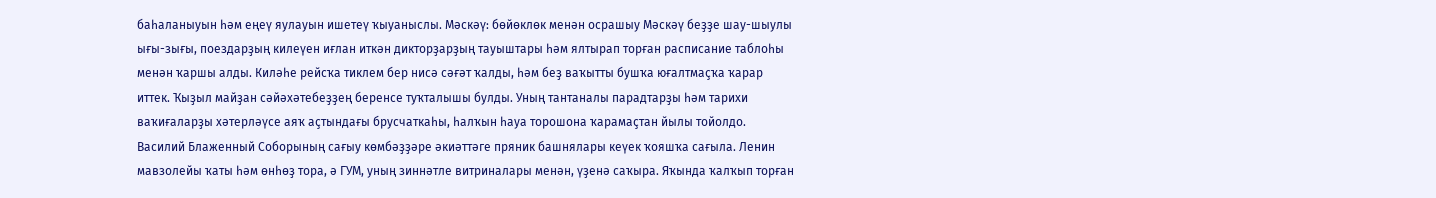баһаланыуын һәм еңеү яулауын ишетеү ҡыуаныслы. Мәскәү: бөйөклөк менән осрашыу Мәскәү беҙҙе шау-шыулы ығы-зығы, поездарҙың килеүен иғлан иткән дикторҙарҙың тауыштары һәм ялтырап торған расписание таблоһы менән ҡаршы алды. Киләһе рейсҡа тиклем бер нисә сәғәт ҡалды, һәм беҙ ваҡытты бушҡа юғалтмаҫҡа ҡарар иттек. Ҡыҙыл майҙан сәйәхәтебеҙҙең беренсе туҡталышы булды. Уның тантаналы парадтарҙы һәм тарихи ваҡиғаларҙы хәтерләүсе аяҡ аҫтындағы брусчаткаһы, һалҡын һауа торошона ҡарамаҫтан йылы тойолдо. Василий Блаженный Соборының сағыу көмбәҙҙәре әкиәттәге пряник башнялары кеүек ҡояшҡа сағыла. Ленин мавзолейы ҡаты һәм өнһөҙ тора, ә ГУМ, уның зиннәтле витриналары менән, үҙенә саҡыра. Яҡында ҡалҡып торған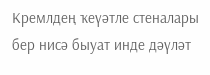Кремлдең ҡеүәтле стеналары бер нисә быуат инде дәүләт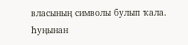власының символы булып ҡала. Һуңынан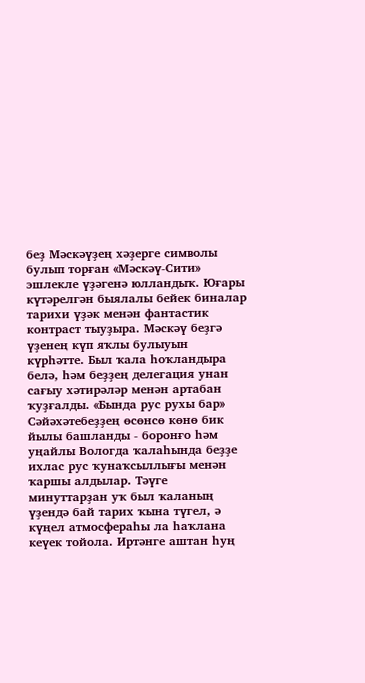беҙ Мәскәүҙең хәҙерге символы булып торған «Мәскәү-Сити» эшлекле үҙәгенә юлландыҡ. Юғары күтәрелгән быялалы бейек биналар тарихи үҙәк менән фантастик контраст тыуҙыра. Мәскәү беҙгә үҙенең күп яҡлы булыуын күрһәтте. Был ҡала һоҡландыра белә, һәм беҙҙең делегация унан сағыу хәтирәләр менән артабан ҡуҙғалды. «Бында рус рухы бар» Сәйәхәтебеҙҙең өсөнсө көнө бик йылы башланды - боронғо һәм уңайлы Вологда ҡалаһында беҙҙе ихлас рус ҡунаҡсыллығы менән ҡаршы алдылар. Тәүге минуттарҙан уҡ был ҡаланың үҙендә бай тарих ҡына түгел, ә күңел атмосфераһы ла һаҡлана кеүек тойола. Иртәнге аштан һуң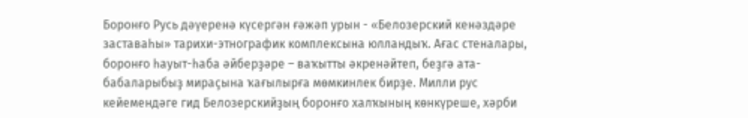Боронғо Русь дәүеренә күсергән ғәжәп урын - «Белозерский кенәздәре заставаһы» тарихи-этнографик комплексына юлландыҡ. Ағас стеналары, боронғо һауыт-һаба әйберҙәре – ваҡытты әкренәйтеп, беҙгә ата-бабаларыбыҙ мираҫына ҡағылырға мөмкинлек бирҙе. Милли рус кейемендәге гид Белозерскийҙың боронғо халҡының көнкүреше, хәрби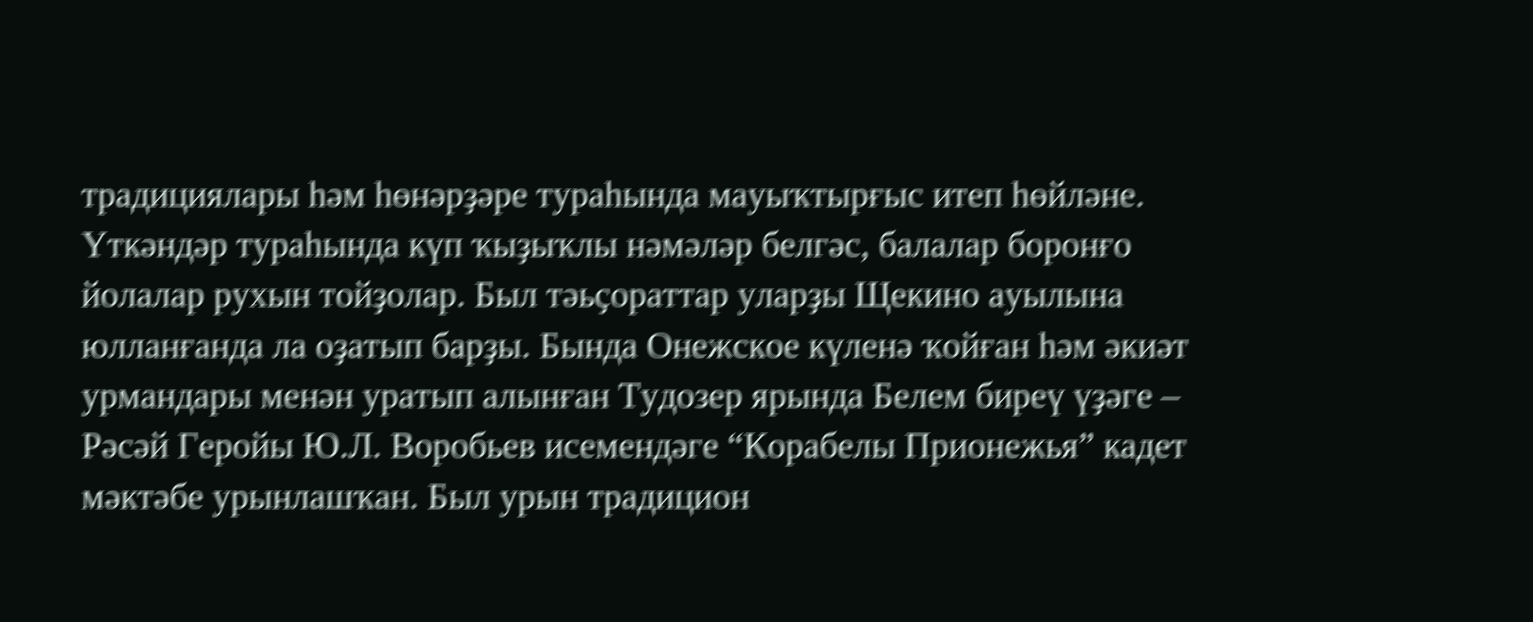традициялары һәм һөнәрҙәре тураһында мауыҡтырғыс итеп һөйләне. Үткәндәр тураһында күп ҡыҙыҡлы нәмәләр белгәс, балалар боронғо йолалар рухын тойҙолар. Был тәьҫораттар уларҙы Щекино ауылына юлланғанда ла оҙатып барҙы. Бында Онежское күленә ҡойған һәм әкиәт урмандары менән уратып алынған Тудозер ярында Белем биреү үҙәге – Рәсәй Геройы Ю.Л. Воробьев исемендәге “Корабелы Прионежья” кадет мәктәбе урынлашҡан. Был урын традицион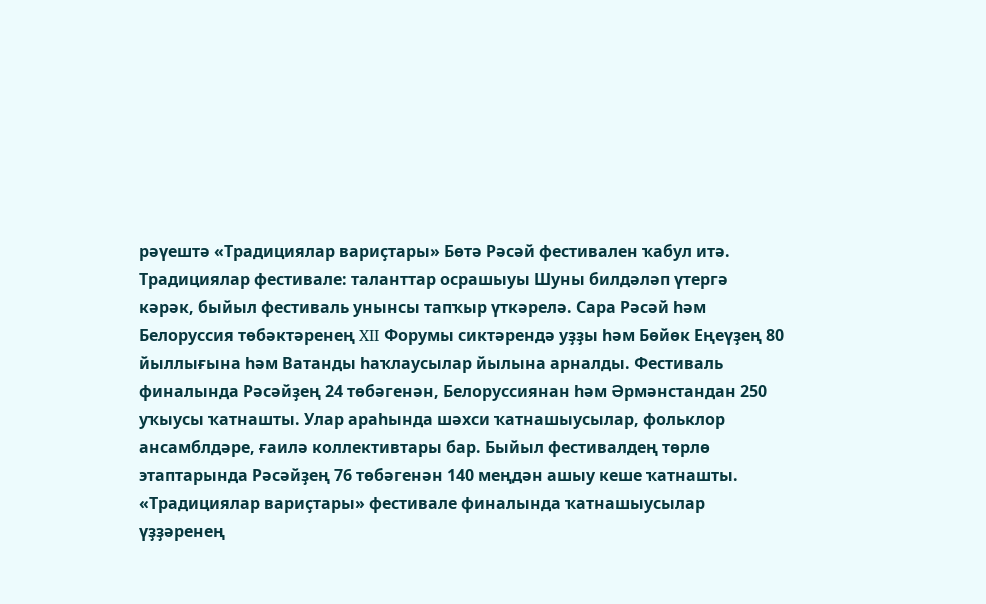рәүештә «Традициялар вариҫтары» Бөтә Рәсәй фестивален ҡабул итә. Традициялар фестивале: таланттар осрашыуы Шуны билдәләп үтергә кәрәк, быйыл фестиваль унынсы тапҡыр үткәрелә. Сара Рәсәй һәм Белоруссия төбәктәренең XII Форумы сиктәрендә уҙҙы һәм Бөйөк Еңеүҙең 80 йыллығына һәм Ватанды һаҡлаусылар йылына арналды. Фестиваль финалында Рәсәйҙең 24 төбәгенән, Белоруссиянан һәм Әрмәнстандан 250 уҡыусы ҡатнашты. Улар араһында шәхси ҡатнашыусылар, фольклор ансамблдәре, ғаилә коллективтары бар. Быйыл фестивалдең төрлө этаптарында Рәсәйҙең 76 төбәгенән 140 меңдән ашыу кеше ҡатнашты. «Традициялар вариҫтары» фестивале финалында ҡатнашыусылар үҙҙәренең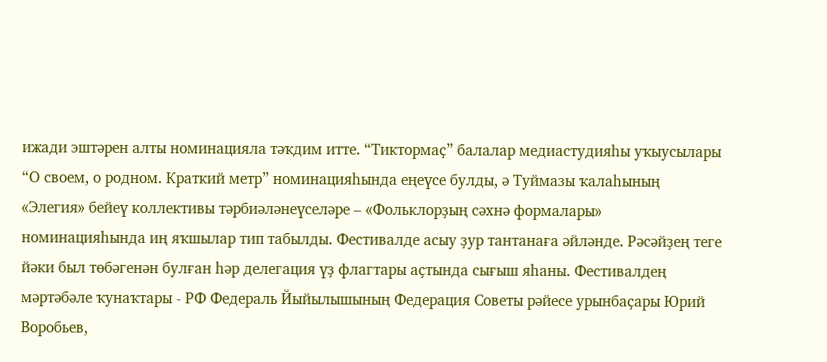ижади эштәрен алты номинацияла тәҡдим итте. “Тиктормаҫ” балалар медиастудияһы уҡыусылары “О своем, о родном. Краткий метр” номинацияһында еңеүсе булды, ә Туймазы ҡалаһының «Элегия» бейеү коллективы тәрбиәләнеүселәре – «Фольклорҙың сәхнә формалары» номинацияһында иң яҡшылар тип табылды. Фестивалде асыу ҙур тантанаға әйләнде. Рәсәйҙең теге йәки был төбәгенән булған һәр делегация үҙ флагтары аҫтында сығыш яһаны. Фестивалдең мәртәбәле ҡунаҡтары - РФ Федераль Йыйылышының Федерация Советы рәйесе урынбаҫары Юрий Воробьев,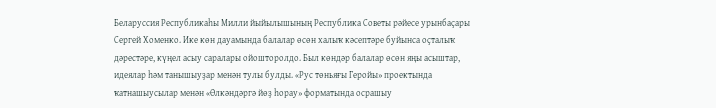Беларуссия Республикаһы Милли йыйылышының Республика Советы рәйесе урынбаҫары Сергей Хоменко. Ике көн дауамында балалар өсөн халыҡ кәсептәре буйынса оҫталыҡ дәрестәре, күңел асыу саралары ойошторолдо. Был көндәр балалар өсөн яңы асыштар, идеялар һәм танышыуҙар менән тулы булды. «Рус төньяғы Геройы» проектында ҡатнашыусылар менән «Өлкәндәргә йөҙ һорау» форматында осрашыу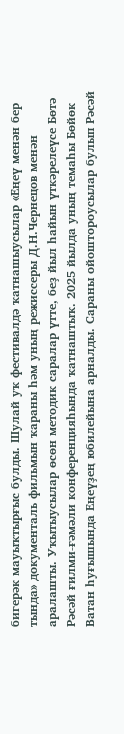бигерәк мауыҡтырғыс булды. Шулай уҡ фестивалдә ҡатнашыусылар «Еңеү менән бер тында» документаль фильмын ҡараны һәм уның режиссеры Д.Н.Чернецов менән аралашты. Уҡытыусылар өсөн методик саралар үтте, беҙ йыл һайын үткәрелеүсе Бөтә Рәсәй ғилми-ғәмәли конференцияһында ҡатнаштыҡ. 2025 йылда уның темаһы Бөйөк Ватан һуғышында Еңеүҙең юбилейына арналды. Сараны ойоштороусылар булып Рәсәй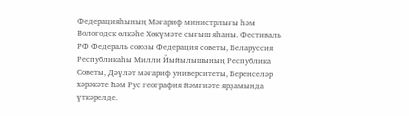Федерацияһының Мәғариф министрлығы һәм Вологодск өлкәһе Хөкүмәте сығыш яһаны. Фестиваль РФ Федераль союзы Федерация советы, Беларуссия Республикаһы Милли Йыйылышының Республика Советы, Дәүләт мәғариф университеты, Беренселәр хәрәкәте Һәм Рус география йәмғиәте ярҙамында үткәрелде.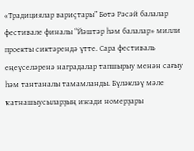«Традициялар вариҫтары” Бөтә Рәсәй балалар фестивале финалы “Йәштәр һәм балалар» милли проекты сиктәрендә үтте. Сара фестиваль еңеүселәренә наградалар тапшырыу менән сағыу һәм тантаналы тамамланды. Бүләкләү мәле ҡатнашыусыларҙың ижади номерҙары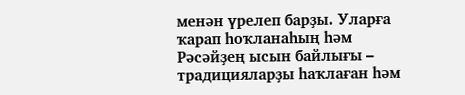менән үрелеп барҙы. Уларға ҡарап һоҡланаһың һәм Рәсәйҙең ысын байлығы – традицияларҙы һаҡлаған һәм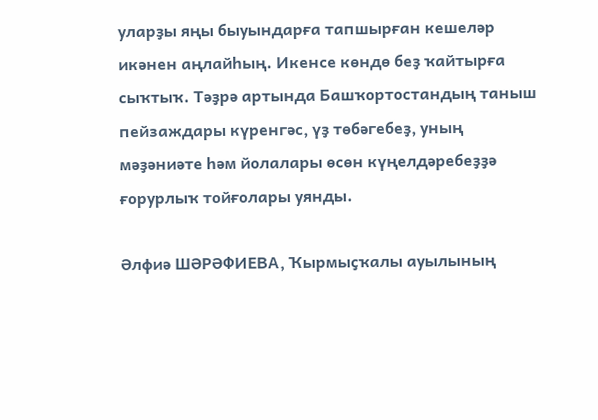уларҙы яңы быуындарға тапшырған кешеләр икәнен аңлайһың. Икенсе көндө беҙ ҡайтырға сыҡтыҡ. Тәҙрә артында Башҡортостандың таныш пейзаждары күренгәс, үҙ төбәгебеҙ, уның мәҙәниәте һәм йолалары өсөн күңелдәребеҙҙә ғорурлыҡ тойғолары уянды.

Әлфиә ШӘРӘФИЕВА, Ҡырмыҫҡалы ауылының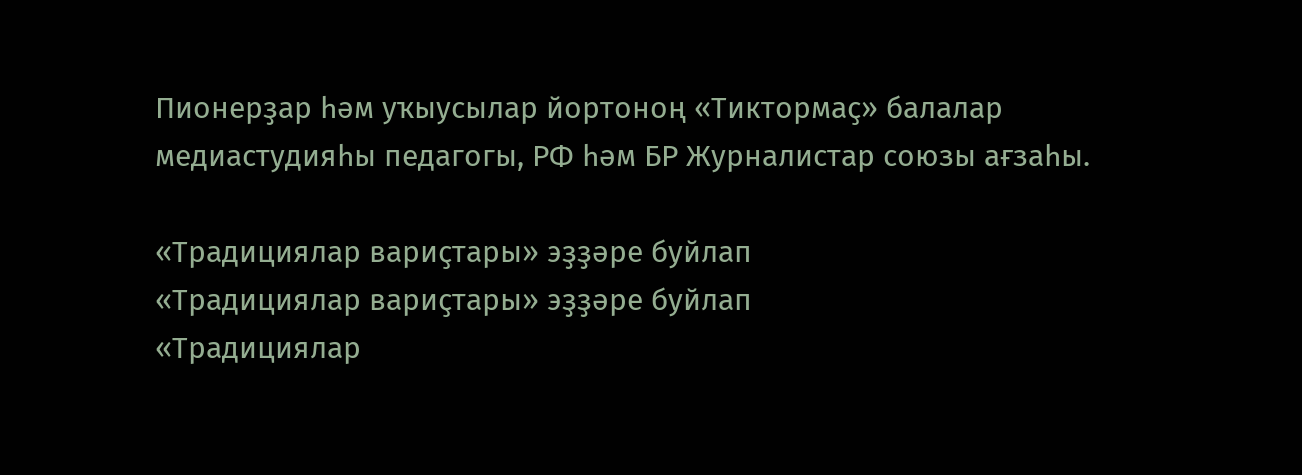Пионерҙар һәм уҡыусылар йортоноң «Тиктормаҫ» балалар медиастудияһы педагогы, РФ һәм БР Журналистар союзы ағзаһы.

«Традициялар вариҫтары» эҙҙәре буйлап
«Традициялар вариҫтары» эҙҙәре буйлап
«Традициялар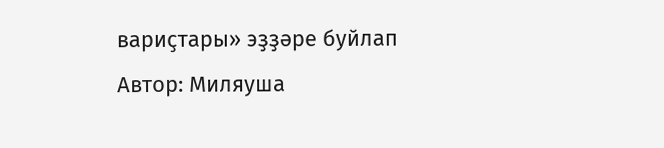вариҫтары» эҙҙәре буйлап
Автор: Миляуша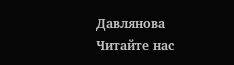Давлянова
Читайте нас